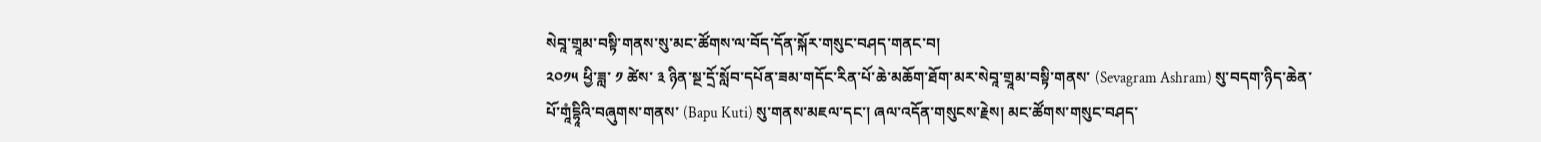སེབཱ་གྲཱམ་བསྟི་གནས་སུ་མང་ཚོགས་ལ་བོད་དོན་སྐོར་གསུང་བཤད་གནང་བ།
༢༠༡༥ ཕྱི་ཟླ་ ༡ ཚེས་ ༣ ཉིན་སྔ་དྲོ་སློབ་དཔོན་ཟམ་གདོང་རིན་པོ་ཆེ་མཆོག་ཐོག་མར་སེབཱ་གྲཱམ་བསྟི་གནས་ (Sevagram Ashram) སུ་བདག་ཉིད་ཆེན་པོ་གཱཾདྷཱིའི་བཞུགས་གནས་ (Bapu Kuti) སུ་གནས་མཇལ་དང་། ཞལ་འདོན་གསུངས་རྗེས། མང་ཚོགས་གསུང་བཤད་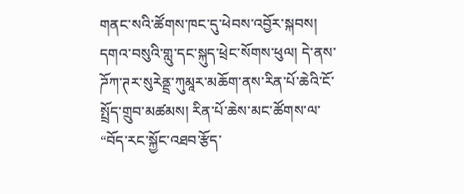གནང་སའི་ཚོགས་ཁང་དུ་ཕེབས་འབྱོར་སྐབས། དགའ་བསུའི་གླུ་དང་སྐུད་ཕྲེང་སོགས་ཕུལ། དེ་ནས་ཌོཀ་ཊར་སུརེནྡྲ་ཀུམཱར་མཆོག་ནས་རིན་པོ་ཆེའི་ངོ་སྤྲོད་གྲུབ་མཚམས། རིན་པོ་ཆེས་མང་ཚོགས་ལ་ “བོད་རང་སྐྱོང་འཐབ་རྩོད་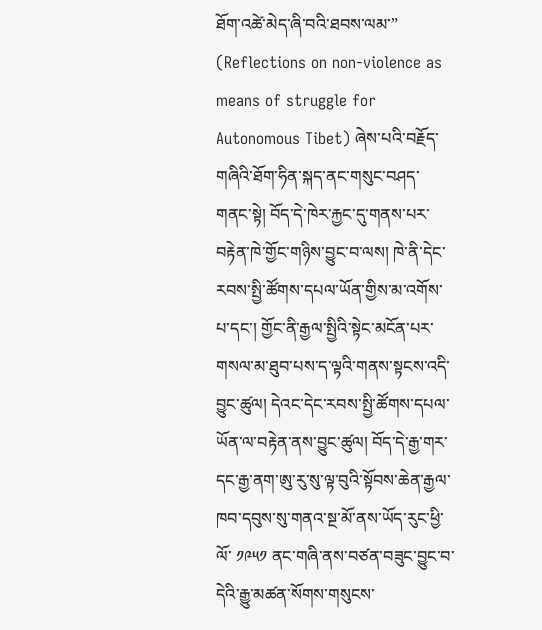ཐོག་འཚེ་མེད་ཞི་བའི་ཐབས་ལམ་” (Reflections on non-violence as means of struggle for Autonomous Tibet) ཞེས་པའི་བརྗོད་གཞིའི་ཐོག་ཧིན་སྐད་ནང་གསུང་བཤད་གནང་སྟེ། བོད་དེ་ཁེར་རྐྱང་དུ་གནས་པར་བརྟེན་ཁེ་གྱོང་གཉིས་བྱུང་བ་ལས། ཁེ་ནི་དེང་རབས་སྤྱི་ཚོགས་དཔལ་ཡོན་གྱིས་མ་འགོས་པ་དང་། གྱོང་ནི་རྒྱལ་སྤྱིའི་སྟེང་མངོན་པར་གསལ་མ་ཐུབ་པས་ད་ལྟའི་གནས་སྟངས་འདི་བྱུང་ཚུལ། དེའང་དེང་རབས་སྤྱི་ཚོགས་དཔལ་ཡོན་ལ་བརྟེན་ནས་བྱུང་ཚུལ། བོད་དེ་རྒྱ་གར་དང་རྒྱ་ནག་ཨུ་རུ་སུ་ལྟ་བུའི་སྟོབས་ཆེན་རྒྱལ་ཁབ་དབུས་སུ་གནའ་སྔ་མོ་ནས་ཡོད་རུང་ཕྱི་ལོ་ ༡༩༥༡ ནང་གཞི་ནས་བཙན་བཟུང་བྱུང་བ་དེའི་རྒྱུ་མཚན་སོགས་གསུངས་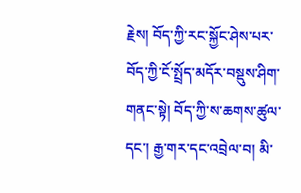རྗེས། བོད་ཀྱི་རང་སྐྱོང་ཤེས་པར་བོད་ཀྱི་ངོ་སྤྲོད་མདོར་བསྡུས་ཤིག་གནང་སྟེ། བོད་ཀྱི་ས་ཆགས་ཚུལ་དང་། རྒྱ་གར་དང་འབྲེལ་བ། མི་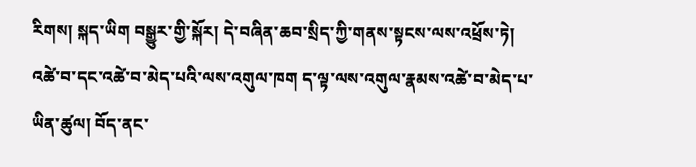རིགས། སྐད་ཡིག བསྒྱུར་གྱི་སྐོར། དེ་བཞིན་ཆབ་སྲིད་ཀྱི་གནས་སྟངས་ལས་འཕྲོས་ཏེ། འཚེ་བ་དང་འཚེ་བ་མེད་པའི་ལས་འགུལ་ཁག ད་ལྟ་ལས་འགུལ་རྣམས་འཚེ་བ་མེད་པ་ཡིན་ཚུལ། བོད་ནང་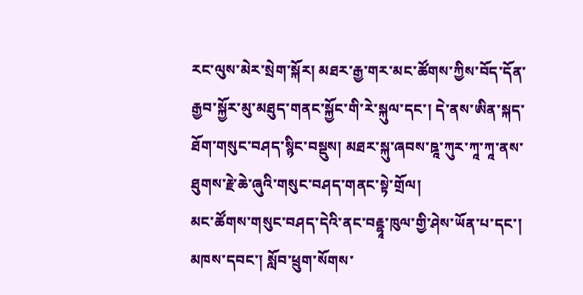རང་ལུས་མེར་སྲེག་སྐོར། མཐར་རྒྱ་གར་མང་ཚོགས་ཀྱིས་བོད་དོན་རྒྱབ་སྐྱོར་མུ་མཐུད་གནང་སྐྱོང་གི་རེ་སྐུལ་དང་། དེ་ནས་ཨིན་སྐད་ཐོག་གསུང་བཤད་སྙིང་བསྡུས། མཐར་སྐུ་ཞབས་ཋཱ་ཀུར་ཀཱ་ཀཱ་ནས་ཐུགས་རྗེ་ཆེ་ཞུའི་གསུང་བཤད་གནང་སྟེ་གྲོལ།
མང་ཚོགས་གསུང་བཤད་དེའི་ནང་བརྡྷཱ་ཁུལ་གྱི་ཤེས་ཡོན་པ་དང་། མཁས་དབང་། སློབ་ཕྲུག་སོགས་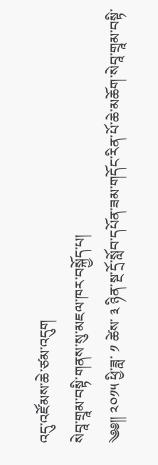འདུ་འཛོམས་ཆེ་ཙམ་འདུག
སེབཱ་གྲཱམ་བསྟི་གནས་སུ་མཇལ་ཁར་བསྐྱོད་པ།
༄༅།། ༢༠༡༥ ཕྱི་ཟླ་ ༡ ཚེས་ ༣ ཉིན་སྔ་དྲོ་སློབ་དཔོན་ཟམ་གདོང་རིན་པོ་ཆེ་མཆོག་སེབཱ་གྲཱམ་བསྟི་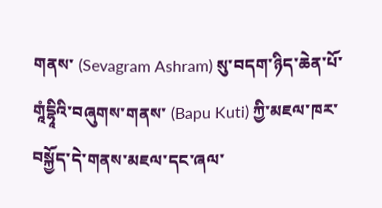གནས་ (Sevagram Ashram) སུ་བདག་ཉིད་ཆེན་པོ་གཱཾདྷཱིའི་བཞུགས་གནས་ (Bapu Kuti) ཀྱི་མཇལ་ཁར་བསྐྱོད་དེ་གནས་མཇལ་དང་ཞལ་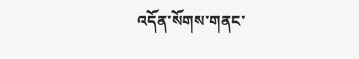འདོན་སོགས་གནང་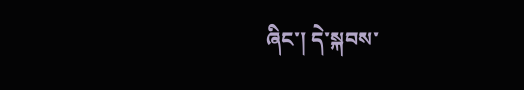ཞིང་། དེ་སྐབས་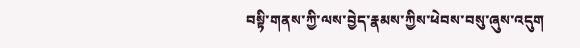བསྟི་གནས་ཀྱི་ལས་བྱེད་རྣམས་ཀྱིས་ཕེབས་བསུ་ཞུས་འདུག